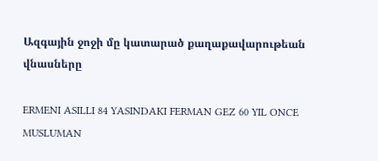Ազգային ջոջի մը կատարած քաղաքավարութեան վնասները

ERMENI ASILLI 84 YASINDAKI FERMAN GEZ 60 YIL ONCE MUSLUMAN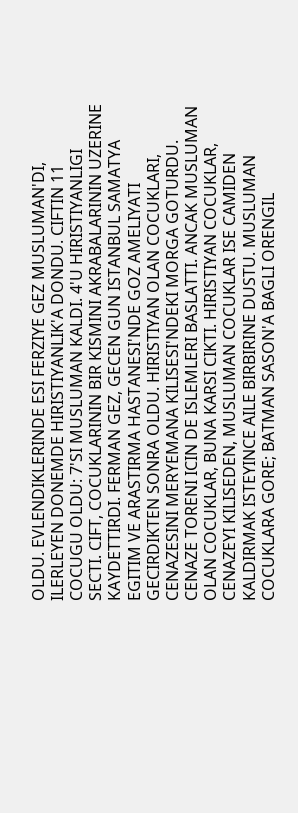OLDU. EVLENDIKLERINDE ESI FERZIYE GEZ MUSLUMAN'DI, ILERLEYEN DONEMDE HIRISTIYANLIK'A DONDU. CIFTIN 11 COCUGU OLDU: 7'SI MUSLUMAN KALDI. 4'U HIRISTIYANLIGI SECTI. CIFT, COCUKLARININ BIR KISMINI AKRABALARININ UZERINE KAYDETTIRDI. FERMAN GEZ, GECEN GUN ISTANBUL SAMATYA EGITIM VE ARASTIRMA HASTANESI'NDE GOZ AMELIYATI GECIRDIKTEN SONRA OLDU. HIRISTIYAN OLAN COCUKLARI, CENAZESINI MERYEMANA KILISESI'NDEKI MORGA GOTURDU. CENAZE TORENI ICIN DE ISLEMLERI BASLATTI. ANCAK MUSLUMAN OLAN COCUKLAR, BUNA KARSI CIKTI. HIRISTIYAN COCUKLAR, CENAZEYI KILISEDEN, MUSLUMAN COCUKLAR ISE CAMIDEN KALDIRMAK ISTEYINCE AILE BIRBIRINE DUSTU. MUSLUMAN COCUKLARA GORE; BATMAN SASON'A BAGLI ORENGIL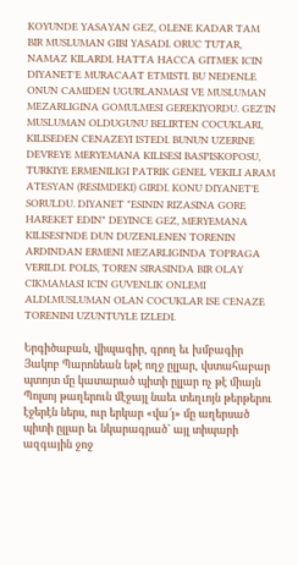KOYUNDE YASAYAN GEZ, OLENE KADAR TAM BIR MUSLUMAN GIBI YASADI. ORUC TUTAR, NAMAZ KILARDI. HATTA HACCA GITMEK ICIN DIYANET'E MURACAAT ETMISTI. BU NEDENLE ONUN CAMIDEN UGURLANMASI VE MUSLUMAN MEZARLIGINA GOMULMESI GEREKIYORDU. GEZ'IN MUSLUMAN OLDUGUNU BELIRTEN COCUKLARI, KILISEDEN CENAZEYI ISTEDI. BUNUN UZERINE DEVREYE MERYEMANA KILISESI BASPISKOPOSU, TURKIYE ERMENILIGI PATRIK GENEL VEKILI ARAM ATESYAN (RESIMDEKI) GIRDI. KONU DIYANET'E SORULDU. DIYANET "ESININ RIZASINA GORE HAREKET EDIN" DEYINCE GEZ, MERYEMANA KILISESI'NDE DUN DUZENLENEN TORENIN ARDINDAN ERMENI MEZARLIGINDA TOPRAGA VERILDI. POLIS, TOREN SIRASINDA BIR OLAY CIKMAMASI ICIN GUVENLIK ONLEMI ALDI.MUSLUMAN OLAN COCUKLAR ISE CENAZE TORENINI UZUNTUYLE IZLEDI.

Երգիծաբան, վիպագիր, գրող եւ խմբագիր Յակոբ Պարոնեան եթէ ողջ ըլլար, վստահաբար պտոյտ մը կատարած պիտի ըլլար ոչ թէ միայն Պոլսոյ թաղերուն մէջայլ նաեւ տեղւոյն թերթերու էջերէն ներս, ուր երկար «վա՜յ» մը աղերսած պիտի ըլլար եւ նկարագրած` այլ տիպարի ազգային ջոջ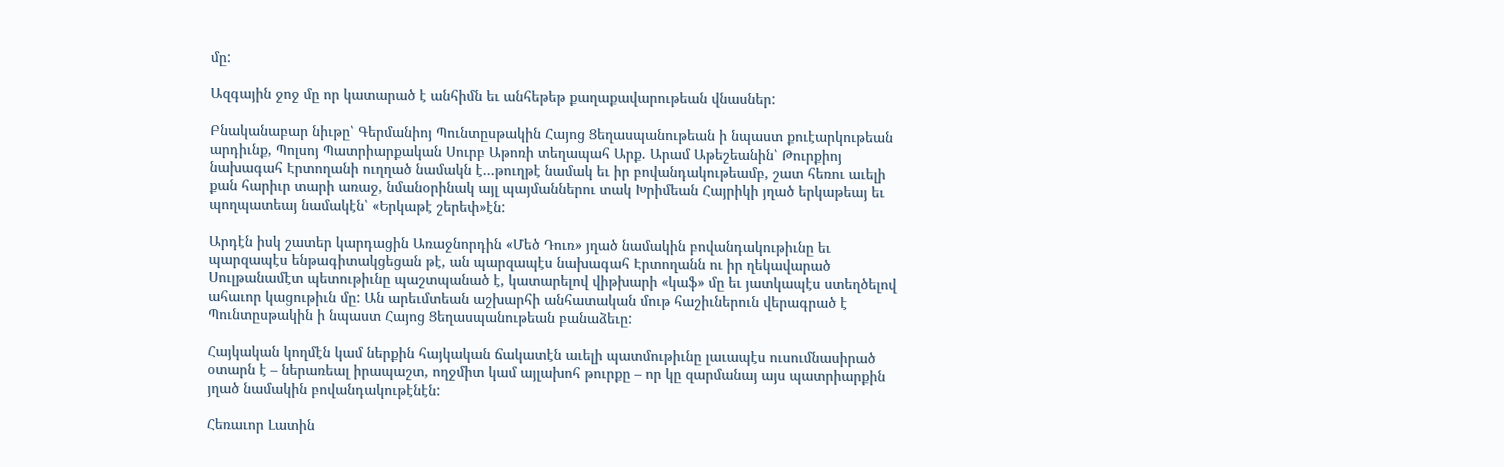մը:

Ազգային ջոջ մը որ կատարած է անհիմն եւ անհեթեթ քաղաքավարութեան վնասներ:

Բնականաբար նիւթը՝ Գերմանիոյ Պունտըսթակին Հայոց Ցեղասպանութեան ի նպաստ քուէարկութեան արդիւնք, Պոլսոյ Պատրիարքական Սուրբ Աթոռի տեղապահ Արք. Արամ Աթեշեանին՝ Թուրքիոյ նախագահ Էրտողանի ուղղած նամակն է…թուղթէ նամակ եւ իր բովանդակութեամբ, շատ հեռու աւելի քան հարիւր տարի առաջ, նմանօրինակ այլ պայմաններու տակ Խրիմեան Հայրիկի յղած երկաթեայ եւ պողպատեայ նամակէն՝ «Երկաթէ շերեփ»էն:

Արդէն իսկ շատեր կարդացին Առաջնորդին «Մեծ Դուռ» յղած նամակին բովանդակութիւնը եւ պարզապէս ենթագիտակցեցան թէ, ան պարզապէս նախագահ Էրտողանն ու իր ղեկավարած Սուլթանամէտ պետութիւնը պաշտպանած է, կատարելով վիթխարի «կաֆ» մը եւ յատկապէս ստեղծելով ահաւոր կացութիւն մը: Ան արեւմտեան աշխարհի անհատական մութ հաշիւներուն վերագրած է Պունտըսթակին ի նպաստ Հայոց Ցեղասպանութեան բանաձեւը:

Հայկական կողմէն կամ ներքին հայկական ճակատէն աւելի պատմութիւնը լաւապէս ուսումնասիրած օտարն է – ներառեալ իրապաշտ, ողջմիտ կամ այլախոհ թուրքը – որ կը զարմանայ այս պատրիարքին յղած նամակին բովանդակութէնէն:

Հեռաւոր Լատին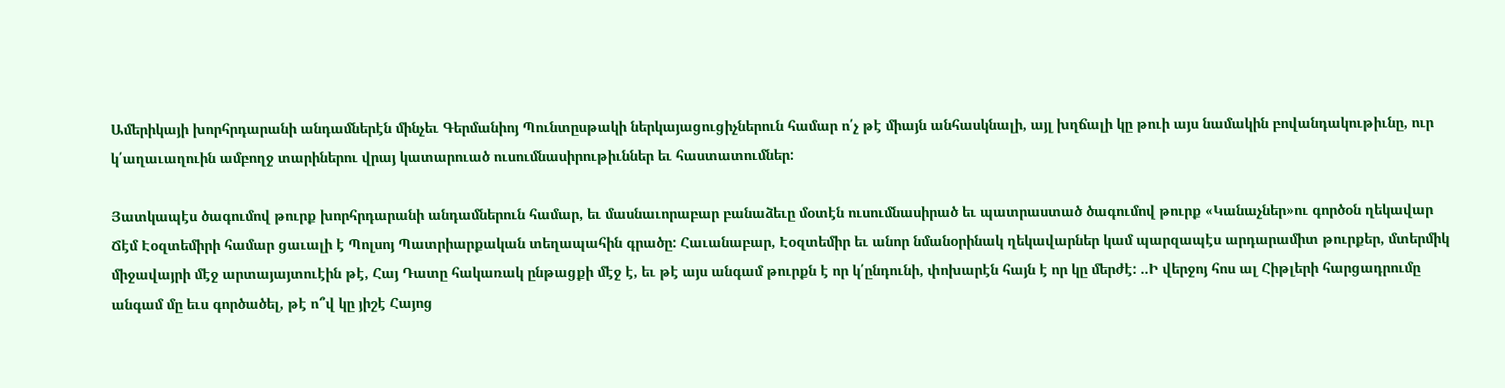Ամերիկայի խորհրդարանի անդամներէն մինչեւ Գերմանիոյ Պունտըսթակի ներկայացուցիչներուն համար ո՛չ թէ միայն անհասկնալի, այլ խղճալի կը թուի այս նամակին բովանդակութիւնը, ուր կ՛աղաւաղուին ամբողջ տարիներու վրայ կատարուած ուսումնասիրութիւններ եւ հաստատումներ:

Յատկապէս ծագումով թուրք խորհրդարանի անդամներուն համար, եւ մասնաւորաբար բանաձեւը մօտէն ուսումնասիրած եւ պատրաստած ծագումով թուրք «Կանաչներ»ու գործօն ղեկավար Ճէմ Էօզտեմիրի համար ցաւալի է Պոլսոյ Պատրիարքական տեղապահին գրածը: Հաւանաբար, Էօզտեմիր եւ անոր նմանօրինակ ղեկավարներ կամ պարզապէս արդարամիտ թուրքեր, մտերմիկ միջավայրի մէջ արտայայտուէին թէ, Հայ Դատը հակառակ ընթացքի մէջ է, եւ թէ այս անգամ թուրքն է որ կ՛ընդունի, փոխարէն հայն է որ կը մերժէ: ..Ի վերջոյ հոս ալ Հիթլերի հարցադրումը անգամ մը եւս գործածել, թէ ո՞վ կը յիշէ Հայոց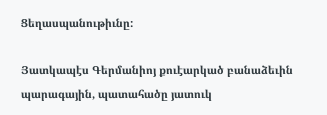Ցեղասպանութիւնը:

Յատկապէս Գերմանիոյ քուէարկած բանաձեւին պարագային, պատահածը յատուկ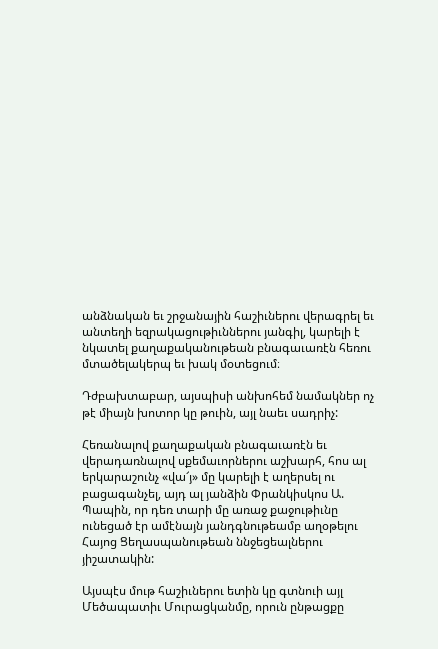անձնական եւ շրջանային հաշիւներու վերագրել եւ անտեղի եզրակացութիւններու յանգիլ, կարելի է նկատել քաղաքականութեան բնագաւառէն հեռու մտածելակերպ եւ խակ մօտեցում։

Դժբախտաբար, այսպիսի անխոհեմ նամակներ ոչ թէ միայն խոտոր կը թուին, այլ նաեւ սադրիչ:

Հեռանալով քաղաքական բնագաւառէն եւ վերադառնալով սքեմաւորներու աշխարհ, հոս ալ երկարաշունչ «վա՜յ» մը կարելի է աղերսել ու բացագանչել, այդ ալ յանձին Փրանկիսկոս Ա. Պապին, որ դեռ տարի մը առաջ քաջութիւնը ունեցած էր ամէնայն յանդգնութեամբ աղօթելու Հայոց Ցեղասպանութեան ննջեցեալներու յիշատակին:

Այսպէս մութ հաշիւներու ետին կը գտնուի այլ Մեծապատիւ Մուրացկանմը, որուն ընթացքը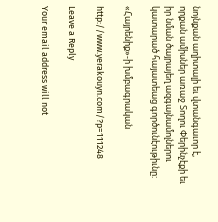նոյնքան աղիտալի եւ վտանգաւոր է, որքան ամիսներ առաջ Տողու Փերինչէքի եւ իր նման ծայրայեղ ազգայնամոլներու կատարած հայատեաց գործունէութիւնը:

«Հայրենիք»-ի խմբագրական

http://www.yerakouyn.com/?p=111248

Leave a Reply

Your email address will not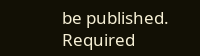be published. Required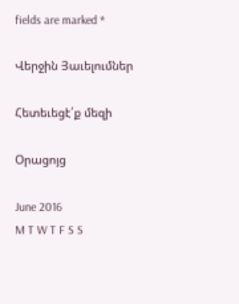fields are marked *

Վերջին Յաւելումներ

Հետեւեցէ՛ք մեզի

Օրացոյց

June 2016
M T W T F S S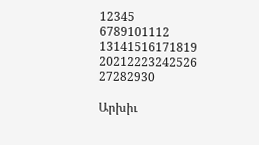12345
6789101112
13141516171819
20212223242526
27282930

Արխիւ